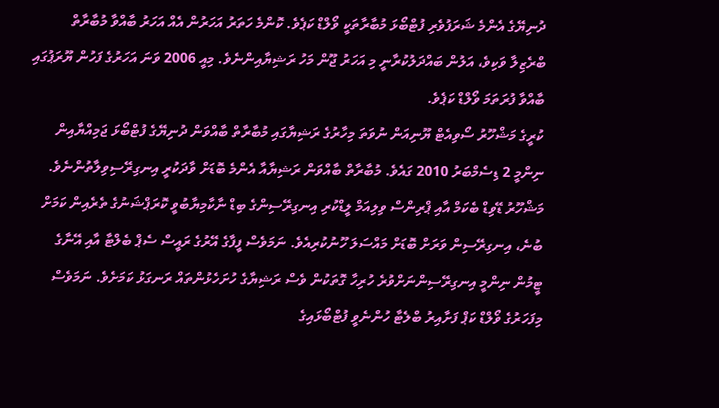ދުނިޔޭގެ އެންމެ ޝަރަފުވެރި ފުޓްބޯޅަ މުބާރާތަކީ ވޯލްޑް ކަޕެވެ. ކޮންމެ ހަތަރު އަހަރުން އެއް އަހަރު ބާއްވާ މުބާރާތް ބްރެޒިލާ ވަކިވެ، އަލުން ބައްދަލުކުރާނީ މި އަހަރު ޖޫން މަހު ރަޝިޔާއިންނެވެ. މިއީ 2006 ވަނަ އަހަރުގެ ފަހުން ޔޫރަޕުގައި ބާއްވާ ފުރަތަމަ ވޯލްޑް ކަޕެވެ.
ކުރީގެ މަޝްހޫރު ސޯވިއެޓް ޔޫނިއަން ނުވަތަ މިހާރުގެ ރަޝިޔާގައި މުބާރާތް ބާއްވަން ދުނިޔޭގެ ފުޓްބޯޅަ ޖަމިއްޔާއިން ނިންމީ 2 ޑިސެމްބަރު 2010 ގައެވެ. މުބާރާތް ބާއްވަން ރަޝިޔާއާ އެންމެ ބޮޑަށް ވާދަކުރީ އިނގިރޭސިވިލާތުންނެވެ. މަޝްހޫރު ޑޭވިޑް ބެކަމް އާއި ޕްރިންސް ވިލިއަމް ލީޑްކުރި އިނގިރޭސިންގެ ބިޑް ނާކާމިޔާބުވީ ކޮރަޕްޝަނުގެ ތެރެއިން ކަމަށް ބުނެ، އިނގިރޭސިން ވަރަށް ބޮޑަށް މައްސަލަ ހޫނުކުރިއެވެ. ނަމަވެސް ފީފާގެ އޭރުގެ ރައީސް ސެޕް ބެލްޓާ އާއި އޭނާގެ ޓީމުން ނިންމީ އިނގިރޭސިންނަށްވުރެ ހުރިހާ ގޮތަކުން ވެސް ރަޝިޔާގެ ހުށަހެޅުންތައް ރަނގަޅު ކަމަށެވެ. ނަމަވެސް މިފަހަރުގެ ވޯލްޑް ކަޕް ފަށާއިރު ބްލެޓާ ހުންނެވީ ފުޓްބޯޅައިގެ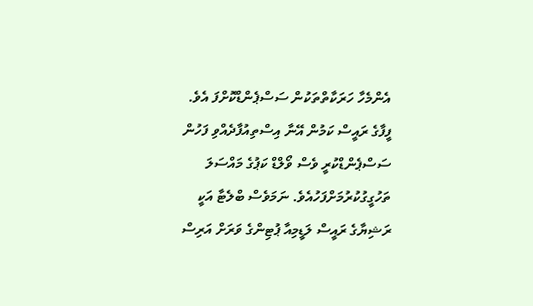އެންމެހާ ހަރަކާތްތަކުން ސަސްޕެންޑްކޮށްފަ އެވެ. ފީފާގެ ރައީސް ކަމުން އޭނާ އިސްތިއުފާދެއްވި ފަހުން ސަސްޕެންޑްކުރީ ވެސް ވޯލްޑް ކަޕުގެ މައްސަލަ ތަހުގީގުކުރުމަށްފަހުއެވެ. ނަމަވެސް ބްލެޓާ އަކީ ރަޝިޔާގެ ރައީސް ލަޑީމިއާ ޕުޓިންގެ ވަރަށް އަރިސް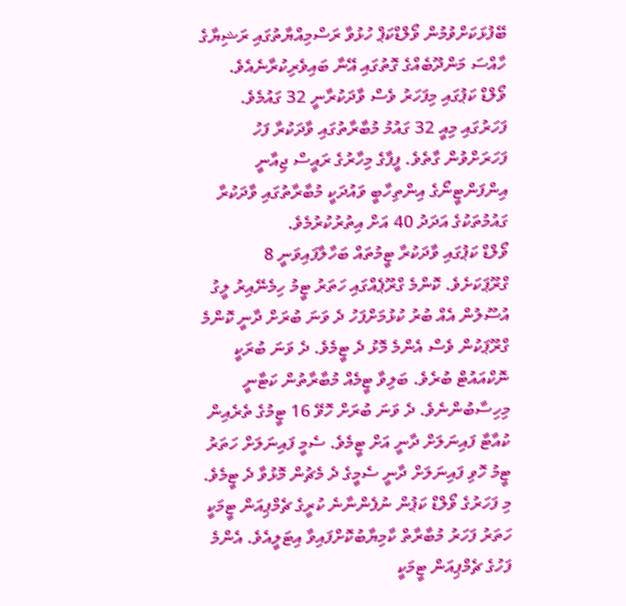ބޭފުޅަކަށްވުމުން ވޯލްޑްކަޕް ހުޅުވާ ރަސްމިއްޔާތުގައި ރަޝިޔާގެ ހާއްސަ މަންދޫބެއްގެ ގޮތުގައި އޭނާ ބައިވެރިކުރާނެއެވެ.
ވޯލްޑް ކަޕުގައި މިފަހަރު ވެސް ވާދަކުރާނީ 32 ގައުމެވެ. ފަހަރުގައި މިއީ 32 ގައުމު މުބާރާތުގައި ވާދަކުރާ ފަހު ފަހަރަށްވުން ގާތެވެ. ފީފާގެ މިހާރުގެ ރައީސް ޖިއާނީ އިންފަންޓީނޯގެ އިންތިހާބީ ވައުދަކީ މުބާރާތުގައި ވާދަކުރާ ގައުމުތަކުގެ އަދަދު 40 އަށް އިތުރުކުރުމެވެ.
ވޯލްޑް ކަޕުގައި ވާދަކުރާ ޓީމުތައް ބަހާލާފައިވަނީ 8 ގްރޫޕަކަށެވެ. ކޮންމެ ގްރޫޕެއްގައި ހަތަރު ޓީމު ހިމެނޭއިރު ލީގު އުސޫލުން އެއް ބުރު ކުޅުމަށްފަހު ދެ ވަނަ ބުރަށް ދާނީ ކޮންމެ ގްރޫޕަކުން ވެސް އެންމެ މޮޅު ދެ ޓީމެވެ. ދެ ވަނަ ބުރަކީ ނޮކްއައުޓް ބުރެވެ. ބަލިވާ ޓީމެއް މުބާރާތުން ކަޓާނީ މިހިސާބުންނެވެ. ދެ ވަނަ ބުރަށް ހޮވޭ 16 ޓީމުގެ ތެރެއިން ކުއާޓާ ފައިނަލަށް ދާނީ އަށް ޓީމެވެ. ސެމީ ފައިނަލަށް ހަތަރު ޓީމު ހޮވި ފައިނަލަށް ދާނީ ސެމީގެ ދެ މެޗުން މޮޅުވާ ދެ ޓީމެވެ.
މި ފަހަރުގެ ވޯލްޑް ކަޕުން ނުފެންނާނެ ކުރީގެ ޗެމްޕިއަން ޓީމަކީ ހަތަރު ފަހަރު މުބާރާތް ކާމިޔާބުކޮށްފައިވާ އިޓަލީއެވެ. އެންމެ ފަހުގެ ޗެމްޕިއަން ޓީމަކީ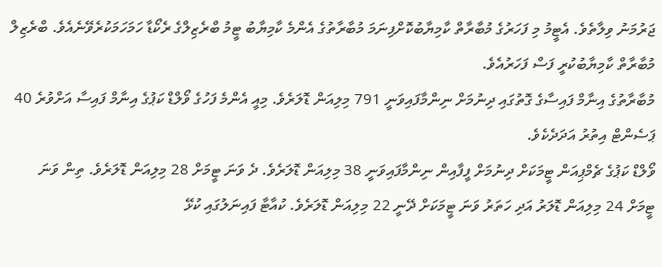ޖަރުމަނު ވިލާތެވެ. އެޓީމު މި ފަހަރުގެ މުބާރާތް ކާމިޔާބުކޮށްފިނަމަ މުބާރާތުގެ އެންމެ ކާމިޔާބު ޓީމު ބްރެޒިލްގެ ރެކޯޑާ ހަމަހަމަކުރެވޭނެއެވެ. ބްރެޒިލް މުބާރާތް ކާމިޔާބުކުރީ ފަސް ފަހަރުއެވެ.
މުބާރާތުގެ އިނާމް ފައިސާގެ ގޮތުގައި ދިނުމަށް ނިންމާފައިވަނީ 791 މިލިއަން ޑޮލަރެވެ. މިއީ އެންމެ ފަހުގެ ވޯލްޑް ކަޕުގެ އިނާމް ފައިސާ އަށްވުރެ 40 ޕަސެންޓް އިތުރު އަދަދެކެވެ.
ވޯލްޑް ކަޕުގެ ޗެމްޕިއަން ޓީމަކަށް ދިނުމަށް ފީފާއިން ނިންމާފައިވަނީ 38 މިލިއަން ޑޮލަރެވެ. ދެ ވަނަ ޓީމަށް 28 މިލިއަން ޑޮލަރެވެ. ތިން ވަނަ ޓީމަށް 24 މިލިއަން ޑޮލަރު އަދި ހަތަރު ވަނަ ޓީމަކަށް ދޭނީ 22 މިލިއަން ޑޮލަރެވެ. ކުއާޓާ ފައިނަލުގައި ކުޅޭ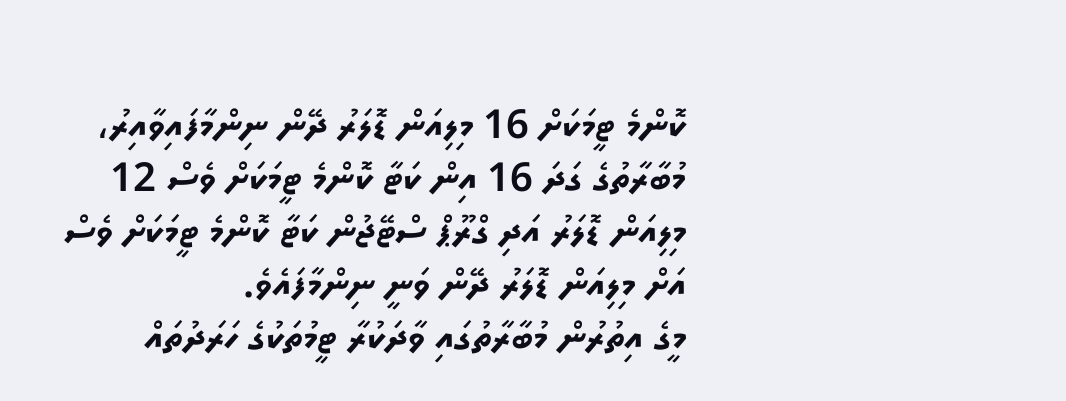ކޮންމެ ޓީމަކަށް 16 މިލިއަން ޑޮލަރު ދޭން ނިންމާފައިވާއިރު، މުބާރާތުގެ ގަދަ 16 އިން ކަޓާ ކޮންމެ ޓީމަކަށް ވެސް 12 މިލިއަން ޑޮލަރު އަދި ގްރޫޕް ސްޓޭޖުން ކަޓާ ކޮންމެ ޓީމަކަށް ވެސް އަށް މިލިއަން ޑޮލަރު ދޭން ވަނީ ނިންމާފައެވެ.
މީގެ އިތުރުން މުބާރާތުގައި ވާދަކުރާ ޓީމުތަކުގެ ހަރަދުތައް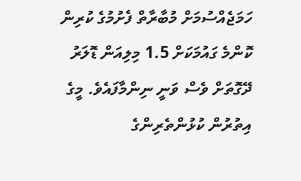ހަމަޖެއްސުމަށް މުބާރާތް ފެށުމުގެ ކުރިން ކޮންމެ ގައުމަކަށް 1.5 މިލިއަން ޑޮލަރު ދޭގޮތަށް ވެސް ވަނީ ނިންމާފައެވެ. މީގެ އިތުރުން ކުޅުންތެރިންގެ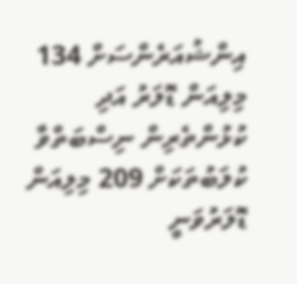އިންޝުއަރެންސަށް 134 މިލިއަން ޑޮލަރު އަދި ކުޅުންތެރިން ނިސްބަތްވާ ކުލަބުތަކަށް 209 މިލިއަން ޑޮލަރުވަނީ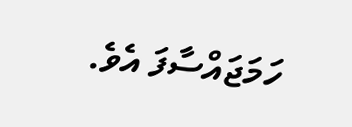ހަމަޖައްސާފަ އެވެ.